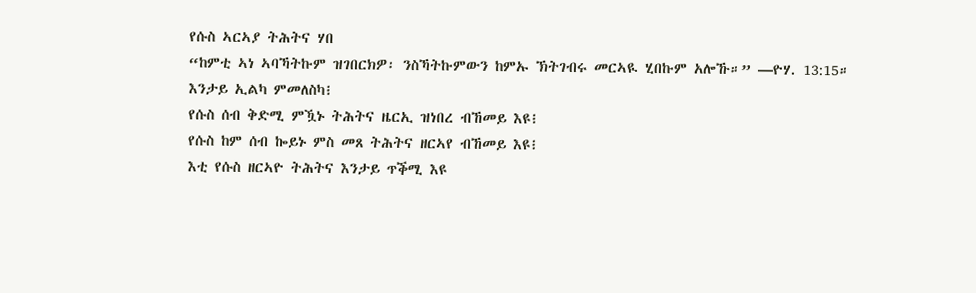የሱስ ኣርኣያ ትሕትና ሃበ
“ከምቲ ኣነ ኣባኻትኩም ዝገበርክዎ፡ ንስኻትኩምውን ከምኡ ኽትገብሩ መርኣዪ ሂበኩም አሎኹ።” —ዮሃ. 13:15።
እንታይ ኢልካ ምመለስካ፧
የሱስ ሰብ ቅድሚ ምዃኑ ትሕትና ዜርኢ ዝነበረ ብኸመይ እዩ፧
የሱስ ከም ሰብ ኰይኑ ምስ መጸ ትሕትና ዘርኣየ ብኸመይ እዩ፧
እቲ የሱስ ዘርኣዮ ትሕትና እንታይ ጥቕሚ እዩ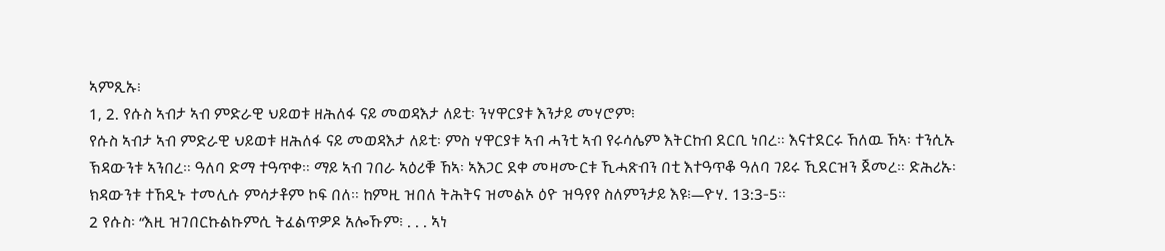ኣምጺኡ፧
1, 2. የሱስ ኣብታ ኣብ ምድራዊ ህይወቱ ዘሕለፋ ናይ መወዳእታ ለይቲ፡ ንሃዋርያቱ እንታይ መሃሮም፧
የሱስ ኣብታ ኣብ ምድራዊ ህይወቱ ዘሕለፋ ናይ መወዳእታ ለይቲ፡ ምስ ሃዋርያቱ ኣብ ሓንቲ ኣብ የሩሳሌም እትርከብ ደርቢ ነበረ። እናተደርሩ ኸለዉ ኸኣ፡ ተንሲኡ ኽዳውንቱ ኣንበረ። ዓለባ ድማ ተዓጥቀ። ማይ ኣብ ገበራ ኣዕሪቑ ኸኣ፡ ኣእጋር ደቀ መዛሙርቱ ኺሓጽብን በቲ እተዓጥቆ ዓለባ ገይሩ ኺደርዝን ጀመረ። ድሕሪኡ፡ ክዳውንቱ ተኸዲኑ ተመሊሱ ምሳታቶም ኮፍ በለ። ከምዚ ዝበለ ትሕትና ዝመልኦ ዕዮ ዝዓየየ ስለምንታይ እዩ፧—ዮሃ. 13:3-5።
2 የሱስ፡ “እዚ ዝገበርኩልኩምሲ ትፈልጥዎዶ አሎኹም፧ . . . ኣነ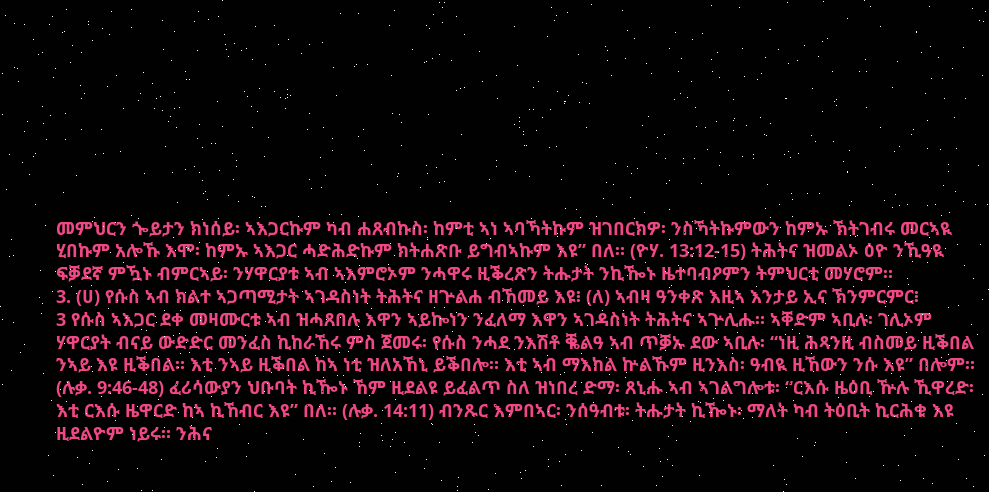መምህርን ጐይታን ክነሰይ፡ ኣእጋርኩም ካብ ሐጸብኩስ፡ ከምቲ ኣነ ኣባኻትኩም ዝገበርክዎ፡ ንስኻትኩምውን ከምኡ ኽትገብሩ መርኣዪ ሂበኩም አሎኹ እሞ፡ ከምኡ ኣእጋር ሓድሕድኩም ክትሐጽቡ ይግብኣኩም እዩ” በለ። (ዮሃ. 13:12-15) ትሕትና ዝመልኦ ዕዮ ንኺዓዪ ፍቓደኛ ምዃኑ ብምርኣይ፡ ንሃዋርያቱ ኣብ ኣእምሮኦም ንሓዋሩ ዚቕረጽን ትሑታት ንኪዀኑ ዜተባብዖምን ትምህርቲ መሃሮም።
3. (ሀ) የሱስ ኣብ ክልተ ኣጋጣሚታት ኣገዳስነት ትሕትና ዘጕልሐ ብኸመይ እዩ፧ (ለ) ኣብዛ ዓንቀጽ እዚኣ እንታይ ኢና ኽንምርምር፧
3 የሱስ ኣእጋር ደቀ መዛሙርቱ ኣብ ዝሓጸበሉ እዋን ኣይኰነን ንፈለማ እዋን ኣገዳስነት ትሕትና ኣጕሊሑ። ኣቐድም ኣቢሉ፡ ገሊኦም ሃዋርያት ብናይ ውድድር መንፈስ ኪከራኸሩ ምስ ጀመሩ፡ የሱስ ንሓደ ንእሽቶ ቘልዓ ኣብ ጥቓኡ ደው ኣቢሉ፡ “ነዚ ሕጻንዚ ብስመይ ዚቕበል ንኣይ እዩ ዚቕበል። እቲ ንኣይ ዚቕበል ከኣ ነቲ ዝለአኸኒ ይቕበሎ። እቲ ኣብ ማእከል ኵልኹም ዚንእስ፡ ዓብዪ ዚኸውን ንሱ እዩ” በሎም። (ሉቃ. 9:46-48) ፈሪሳውያን ህቡባት ኪዀኑ ኸም ዚደልዩ ይፈልጥ ስለ ዝነበረ ድማ፡ ጸኒሑ ኣብ ኣገልግሎቱ፡ “ርእሱ ዜዕቢ ዅሉ ኺዋረድ፡ እቲ ርእሱ ዜዋርድ ከኣ ኪኸብር እዩ” በለ። (ሉቃ. 14:11) ብንጹር እምበኣር፡ ንሰዓብቱ፡ ትሑታት ኪዀኑ፡ ማለት ካብ ትዕቢት ኪርሕቁ እዩ ዚደልዮም ነይሩ። ንሕና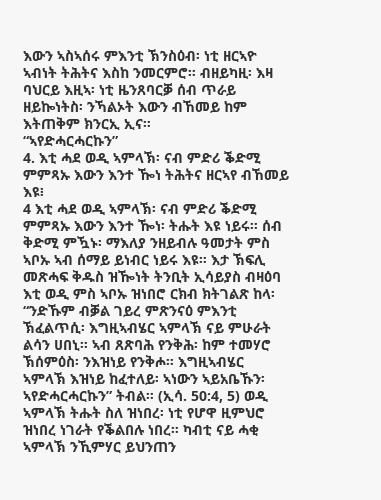እውን ኣስኣሰሩ ምእንቲ ኽንስዕብ፡ ነቲ ዘርኣዮ ኣብነት ትሕትና እስከ ንመርምሮ። ብዘይካዚ፡ እዛ ባህርይ እዚኣ፡ ነቲ ዜንጸባርቓ ሰብ ጥራይ ዘይኰነትስ፡ ንኻልኦት እውን ብኸመይ ከም እትጠቅም ክንርኢ ኢና።
“ኣየድሓርሓርኩን”
4. እቲ ሓደ ወዲ ኣምላኽ፡ ናብ ምድሪ ቕድሚ ምምጻኡ እውን እንተ ዀነ ትሕትና ዘርኣየ ብኸመይ እዩ፧
4 እቲ ሓደ ወዲ ኣምላኽ፡ ናብ ምድሪ ቕድሚ ምምጻኡ እውን እንተ ዀነ፡ ትሑት እዩ ነይሩ። ሰብ ቅድሚ ምዃኑ፡ ማእለያ ንዘይብሉ ዓመታት ምስ ኣቦኡ ኣብ ሰማይ ይነብር ነይሩ እዩ። እታ ኽፍሊ መጽሓፍ ቅዱስ ዝዀነት ትንቢት ኢሳይያስ ብዛዕባ እቲ ወዲ ምስ ኣቦኡ ዝነበሮ ርክብ ክትገልጽ ከላ፡ “ንድኹም ብቓል ገይረ ምጽንናዕ ምእንቲ ኽፈልጥሲ፡ እግዚኣብሄር ኣምላኽ ናይ ምሁራት ልሳን ሀበኒ። ኣብ ጸጽባሕ የንቅሕ፡ ከም ተመሃሮ ኽሰምዕስ፡ ንእዝነይ የንቅሖ። እግዚኣብሄር ኣምላኽ እዝነይ ከፈተለይ፡ ኣነውን ኣይአቤኹን፡ ኣየድሓርሓርኩን” ትብል። (ኢሳ. 50:4, 5) ወዲ ኣምላኽ ትሑት ስለ ዝነበረ፡ ነቲ የሆዋ ዚምህሮ ዝነበረ ነገራት የቕልበሉ ነበረ። ካብቲ ናይ ሓቂ ኣምላኽ ንኺምሃር ይህንጠን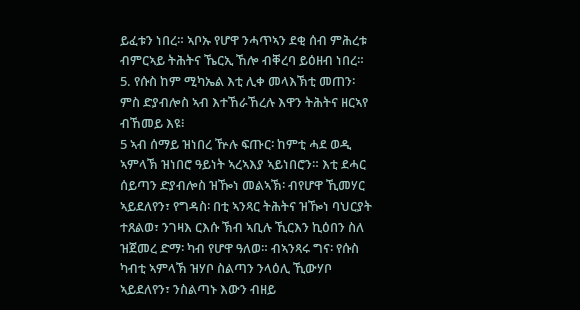ይፈቱን ነበረ። ኣቦኡ የሆዋ ንሓጥኣን ደቂ ሰብ ምሕረቱ ብምርኣይ ትሕትና ኼርኢ ኸሎ ብቐረባ ይዕዘብ ነበረ።
5. የሱስ ከም ሚካኤል እቲ ሊቀ መላእኽቲ መጠን፡ ምስ ድያብሎስ ኣብ እተኸራኸረሉ እዋን ትሕትና ዘርኣየ ብኸመይ እዩ፧
5 ኣብ ሰማይ ዝነበረ ዅሉ ፍጡር፡ ከምቲ ሓደ ወዲ ኣምላኽ ዝነበሮ ዓይነት ኣረኣእያ ኣይነበሮን። እቲ ደሓር ሰይጣን ድያብሎስ ዝዀነ መልኣኽ፡ ብየሆዋ ኺመሃር ኣይደለየን፣ የግዳስ፡ በቲ ኣንጻር ትሕትና ዝዀነ ባህርያት ተጸልወ፣ ንገዛእ ርእሱ ኽብ ኣቢሉ ኺርእን ኪዕበን ስለ ዝጀመረ ድማ፡ ካብ የሆዋ ዓለወ። ብኣንጻሩ ግና፡ የሱስ ካብቲ ኣምላኽ ዝሃቦ ስልጣን ንላዕሊ ኺውሃቦ ኣይደለየን፣ ንስልጣኑ እውን ብዘይ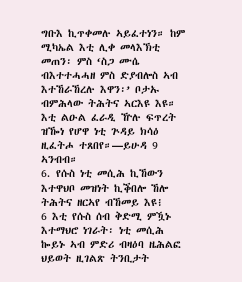ግቡእ ኪጥቀመሉ ኣይፈተነን። ከም ሚካኤል እቲ ሊቀ መላእኽቲ መጠን፡ ምስ ‘ስጋ ሙሴ ብእተተሓሓዘ ምስ ድያብሎስ ኣብ እተኸራኸረሉ እዋን፡’ ቦታኡ ብምሕላው ትሕትና ኣርእዩ እዩ። እቲ ልዑል ፈራዲ ዅሉ ፍጥረት ዝዀነ የሆዋ ነቲ ጕዳይ ክሳዕ ዚፈትሖ ተጸበየ።—ይሁዳ 9 ኣንብብ።
6. የሱስ ነቲ መሲሕ ኪኸውን እተዋህቦ መዝነት ኪቕበሎ ኸሎ ትሕትና ዘርኣየ ብኸመይ እዩ፧
6 እቲ የሱስ ሰብ ቅድሚ ምዃኑ እተማህሮ ነገራት፡ ነቲ መሲሕ ኰይኑ ኣብ ምድሪ ብዛዕባ ዜሕልፎ ህይወት ዚገልጽ ትንቢታት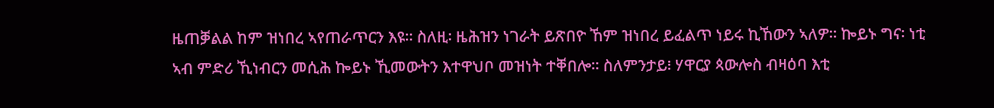ዜጠቓልል ከም ዝነበረ ኣየጠራጥርን እዩ። ስለዚ፡ ዜሕዝን ነገራት ይጽበዮ ኸም ዝነበረ ይፈልጥ ነይሩ ኪኸውን ኣለዎ። ኰይኑ ግና፡ ነቲ ኣብ ምድሪ ኺነብርን መሲሕ ኰይኑ ኺመውትን እተዋህቦ መዝነት ተቐበሎ። ስለምንታይ፧ ሃዋርያ ጳውሎስ ብዛዕባ እቲ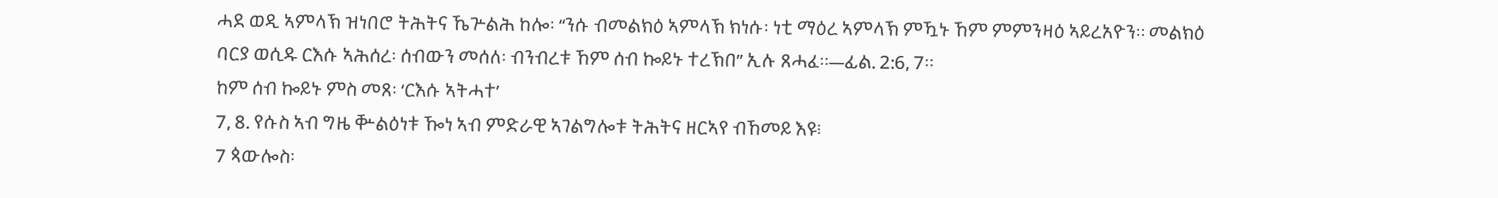ሓደ ወዲ ኣምላኽ ዝነበሮ ትሕትና ኼጕልሕ ከሎ፡ “ንሱ ብመልክዕ ኣምላኽ ክነሱ፡ ነቲ ማዕረ ኣምላኽ ምዃኑ ኸም ምምንዛዕ ኣይረአዮን። መልክዕ ባርያ ወሲዱ ርእሱ ኣሕሰረ፡ ሰብውን መሰለ፡ ብንብረቱ ኸም ሰብ ኰይኑ ተረኽበ” ኢሉ ጸሓፈ።—ፊል. 2:6, 7።
ከም ሰብ ኰይኑ ምስ መጸ፡ ‘ርእሱ ኣትሓተ’
7, 8. የሱስ ኣብ ግዜ ቝልዕነቱ ዀነ ኣብ ምድራዊ ኣገልግሎቱ ትሕትና ዘርኣየ ብኸመይ እዩ፧
7 ጳውሎስ፡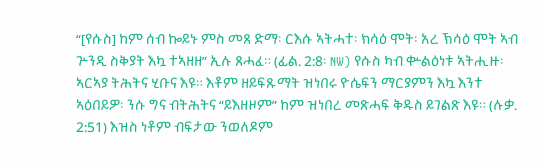“[የሱስ] ከም ሰብ ኰይኑ ምስ መጸ ድማ፡ ርእሱ ኣትሓተ፡ ክሳዕ ሞት፡ አረ ኽሳዕ ሞት ኣብ ጕንዲ ስቅያት እኳ ተኣዘዘ” ኢሉ ጸሓፈ። (ፊል. 2:8፡ NW) የሱስ ካብ ቍልዕነቱ ኣትሒዙ፡ ኣርኣያ ትሕትና ሂቡና እዩ። እቶም ዘይፍጹማት ዝነበሩ ዮሴፍን ማርያምን እኳ እንተ ኣዕበይዎ፡ ንሱ ግና ብትሕትና “ይእዘዞም” ከም ዝነበረ መጽሓፍ ቅዱስ ይገልጽ እዩ። (ሉቃ. 2:51) እዝስ ነቶም ብፍታው ንወለዶም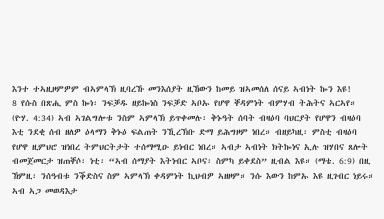እንተ ተኣዚዞምዎም ብኣምላኽ ዚባረኹ መንእሰያት ዚኸውን ከመይ ዝኣመሰለ ሰናይ ኣብነት ኰን እዩ!
8 የሱስ በጽሒ ምስ ኰነ፡ ንፍቓዱ ዘይኰነስ ንፍቓድ ኣቦኡ የሆዋ ቐዳምነት ብምሃብ ትሕትና ኣርኣየ። (ዮሃ. 4:34) ኣብ ኣገልግሎቱ ንስም ኣምላኽ ይጥቀመሉ፡ ቅኑዓት ሰባት ብዛዕባ ባህርያት የሆዋን ብዛዕባ እቲ ንደቂ ሰብ ዘለዎ ዕላማን ቅኑዕ ፍልጠት ንኺረኽቡ ድማ ይሕግዞም ነበረ። ብዘይካዚ፡ ምስቲ ብዛዕባ የሆዋ ዚምህሮ ዝነበረ ትምህርትታት ተሰማሚዑ ይነብር ነበረ። ኣብታ ኣብነት ክትኰነና ኢሉ ዝሃበና ጸሎት ብመጀመርታ ዝጠቐሶ፡ ነቲ፡ “ኣብ ሰማያት እትነብር ኣቦና፡ ስምካ ይቀደስ” ዚብል እዩ። (ማቴ. 6:9) በዚ ኸምዚ፡ ንሰዓብቱ ንቕድስና ስም ኣምላኽ ቀዳምነት ኪህብዎ ኣዘዞም። ንሱ እውን ከምኡ እዩ ዚገብር ነይሩ። ኣብ ኣጋ መወዳእታ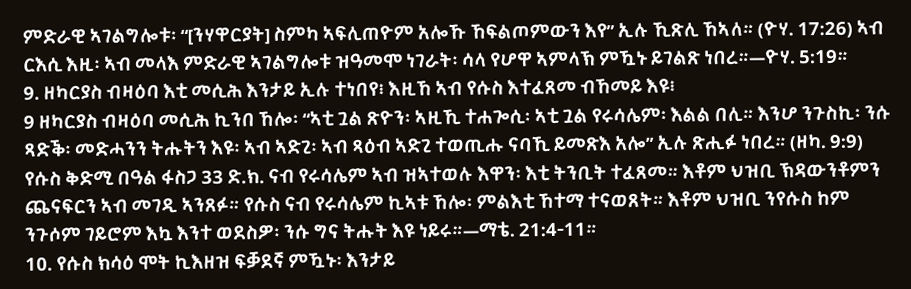ምድራዊ ኣገልግሎቱ፡ “[ንሃዋርያት] ስምካ ኣፍሊጠዮም አሎኹ ኸፍልጦምውን እየ” ኢሉ ኺጽሊ ኸኣለ። (ዮሃ. 17:26) ኣብ ርእሲ እዚ፡ ኣብ መላእ ምድራዊ ኣገልግሎቱ ዝዓመሞ ነገራት፡ ሳላ የሆዋ ኣምላኽ ምዃኑ ይገልጽ ነበረ።—ዮሃ. 5:19።
9. ዘካርያስ ብዛዕባ እቲ መሲሕ እንታይ ኢሉ ተነበየ፧ እዚኸ ኣብ የሱስ እተፈጸመ ብኸመይ እዩ፧
9 ዘካርያስ ብዛዕባ መሲሕ ኪንበ ኸሎ፡ “ኣቲ ጓል ጽዮን፡ ኣዚኺ ተሐጐሲ፡ ኣቲ ጓል የሩሳሌም፡ እልል በሊ። እንሆ ንጉስኪ፡ ንሱ ጻድቕ፡ መድሓንን ትሑትን እዩ፡ ኣብ ኣድጊ፡ ኣብ ጻዕብ ኣድጊ ተወጢሑ ናባኺ ይመጽእ አሎ” ኢሉ ጽሒፉ ነበረ። (ዘካ. 9:9) የሱስ ቅድሚ በዓል ፋስጋ 33 ድ.ክ. ናብ የሩሳሌም ኣብ ዝኣተወሉ እዋን፡ እቲ ትንቢት ተፈጸመ። እቶም ህዝቢ ኽዳውንቶምን ጨናፍርን ኣብ መገዲ ኣንጸፉ። የሱስ ናብ የሩሳሌም ኪኣቱ ኸሎ፡ ምልእቲ ኸተማ ተናወጸት። እቶም ህዝቢ ንየሱስ ከም ንጉሶም ገይሮም እኳ እንተ ወደስዎ፡ ንሱ ግና ትሑት እዩ ነይሩ።—ማቴ. 21:4-11።
10. የሱስ ክሳዕ ሞት ኪእዘዝ ፍቓደኛ ምዃኑ፡ እንታይ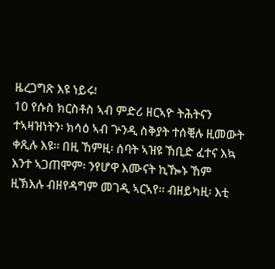ዜረጋግጽ እዩ ነይሩ፧
10 የሱስ ክርስቶስ ኣብ ምድሪ ዘርኣዮ ትሕትናን ተኣዛዝነትን፡ ክሳዕ ኣብ ጕንዲ ስቅያት ተሰቒሉ ዚመውት ቀጺሉ እዩ። በዚ ኸምዚ፡ ሰባት ኣዝዩ ኸቢድ ፈተና እኳ እንተ ኣጋጠሞም፡ ንየሆዋ እሙናት ኪዀኑ ኸም ዚኽእሉ ብዘየዳግም መገዲ ኣርኣየ። ብዘይካዚ፡ እቲ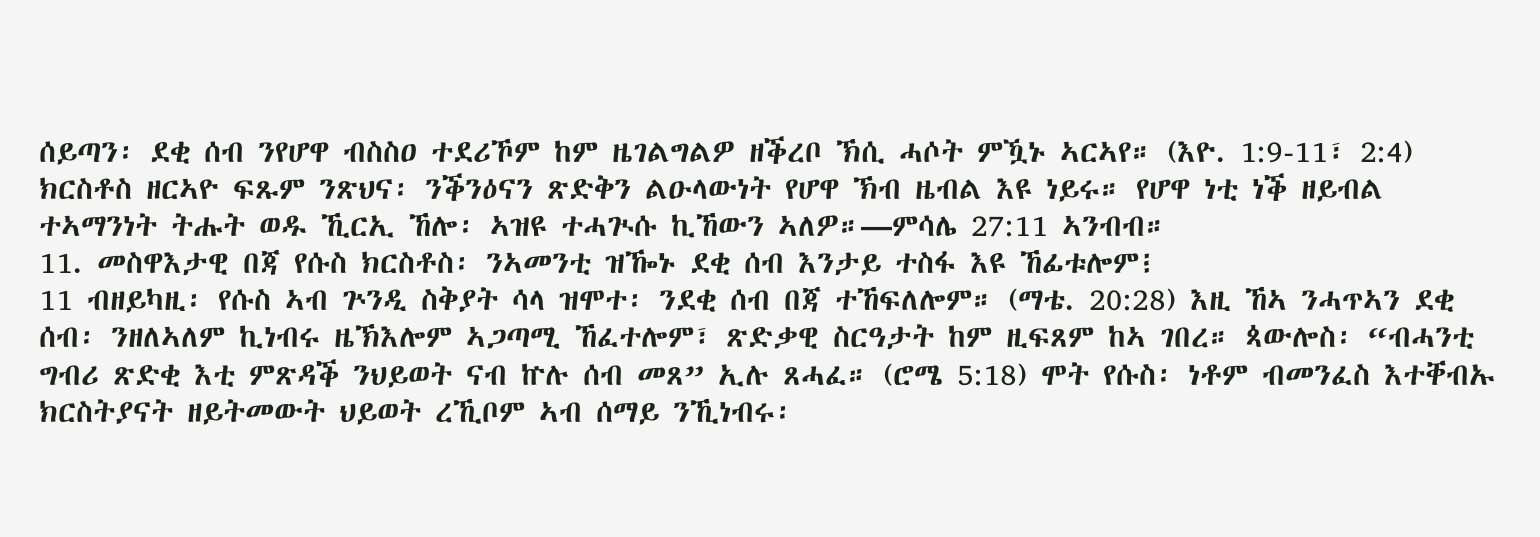ሰይጣን፡ ደቂ ሰብ ንየሆዋ ብስስዐ ተደሪኾም ከም ዜገልግልዎ ዘቕረቦ ኽሲ ሓሶት ምዃኑ ኣርኣየ። (እዮ. 1:9-11፣ 2:4) ክርስቶስ ዘርኣዮ ፍጹም ንጽህና፡ ንቕንዕናን ጽድቅን ልዑላውነት የሆዋ ኽብ ዜብል እዩ ነይሩ። የሆዋ ነቲ ነቕ ዘይብል ተኣማንነት ትሑት ወዱ ኺርኢ ኸሎ፡ ኣዝዩ ተሓጒሱ ኪኸውን ኣለዎ።—ምሳሌ 27:11 ኣንብብ።
11. መስዋእታዊ በጃ የሱስ ክርስቶስ፡ ንኣመንቲ ዝዀኑ ደቂ ሰብ እንታይ ተስፋ እዩ ኸፊቱሎም፧
11 ብዘይካዚ፡ የሱስ ኣብ ጕንዲ ስቅያት ሳላ ዝሞተ፡ ንደቂ ሰብ በጃ ተኸፍለሎም። (ማቴ. 20:28) እዚ ኸኣ ንሓጥኣን ደቂ ሰብ፡ ንዘለኣለም ኪነብሩ ዜኽእሎም ኣጋጣሚ ኸፈተሎም፣ ጽድቃዊ ስርዓታት ከም ዚፍጸም ከኣ ገበረ። ጳውሎስ፡ “ብሓንቲ ግብሪ ጽድቂ እቲ ምጽዳቕ ንህይወት ናብ ኵሉ ሰብ መጸ” ኢሉ ጸሓፈ። (ሮሜ 5:18) ሞት የሱስ፡ ነቶም ብመንፈስ እተቐብኡ ክርስትያናት ዘይትመውት ህይወት ረኺቦም ኣብ ሰማይ ንኺነብሩ፡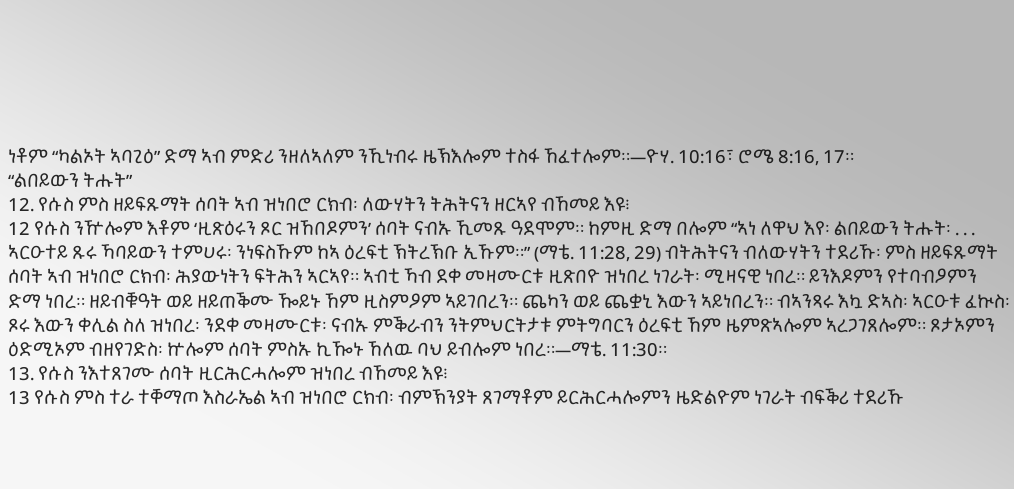ነቶም “ካልኦት ኣባጊዕ” ድማ ኣብ ምድሪ ንዘለኣለም ንኺነብሩ ዜኽእሎም ተስፋ ኸፈተሎም።—ዮሃ. 10:16፣ ሮሜ 8:16, 17።
“ልበይውን ትሑት”
12. የሱስ ምስ ዘይፍጹማት ሰባት ኣብ ዝነበሮ ርክብ፡ ለውሃትን ትሕትናን ዘርኣየ ብኸመይ እዩ፧
12 የሱስ ንዅሎም እቶም ‘ዚጽዕሩን ጾር ዝኸበዶምን’ ሰባት ናብኡ ኺመጹ ዓደሞም። ከምዚ ድማ በሎም “ኣነ ለዋህ እየ፡ ልበይውን ትሑት፡ . . . ኣርዑተይ ጹሩ ኻባይውን ተምሀሩ፡ ንነፍስኹም ከኣ ዕረፍቲ ኽትረኽቡ ኢኹም።” (ማቴ. 11:28, 29) ብትሕትናን ብለውሃትን ተደሪኹ፡ ምስ ዘይፍጹማት ሰባት ኣብ ዝነበሮ ርክብ፡ ሕያውነትን ፍትሕን ኣርኣየ። ኣብቲ ኻብ ደቀ መዛሙርቱ ዚጽበዮ ዝነበረ ነገራት፡ ሚዛናዊ ነበረ። ይንእዶምን የተባብዖምን ድማ ነበረ። ዘይብቑዓት ወይ ዘይጠቕሙ ዀይኑ ኸም ዚስምዖም ኣይገበረን። ጨካን ወይ ጨቋኒ እውን ኣይነበረን። ብኣንጻሩ እኳ ድኣስ፡ ኣርዑቱ ፈኲስ፡ ጾሩ እውን ቀሊል ስለ ዝነበረ፡ ንደቀ መዛሙርቱ፡ ናብኡ ምቕራብን ንትምህርትታቱ ምትግባርን ዕረፍቲ ኸም ዜምጽኣሎም ኣረጋገጸሎም። ጾታኦምን ዕድሚኦም ብዘየገድስ፡ ኵሎም ሰባት ምስኡ ኪዀኑ ኸለዉ ባህ ይብሎም ነበረ።—ማቴ. 11:30።
13. የሱስ ንእተጸገሙ ሰባት ዚርሕርሓሎም ዝነበረ ብኸመይ እዩ፧
13 የሱስ ምስ ተራ ተቐማጦ እስራኤል ኣብ ዝነበሮ ርክብ፡ ብምኽንያት ጸገማቶም ይርሕርሓሎምን ዜድልዮም ነገራት ብፍቕሪ ተደሪኹ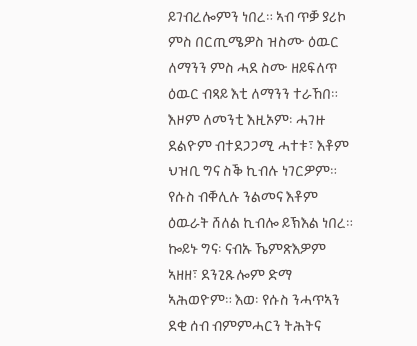ይገብረሎምን ነበረ። ኣብ ጥቓ ያሪኮ ምስ በርጢሜዎስ ዝስሙ ዕዉር ለማንን ምስ ሓደ ስሙ ዘይፍለጥ ዕዉር ብጻይ እቲ ለማንን ተራኸበ። እዞም ለመንቲ እዚኦም፡ ሓገዙ ደልዮም ብተደጋጋሚ ሓተቱ፣ እቶም ህዝቢ ግና ስቕ ኪብሉ ነገርዎም። የሱስ ብቐሊሉ ንልመና እቶም ዕዉራት ሸለል ኪብሎ ይኽእል ነበረ። ኰይኑ ግና፡ ናብኡ ኼምጽእዎም ኣዘዘ፣ ደንጊጹሎም ድማ ኣሕወዮም። እወ፡ የሱስ ንሓጥኣን ደቂ ሰብ ብምምሓርን ትሕትና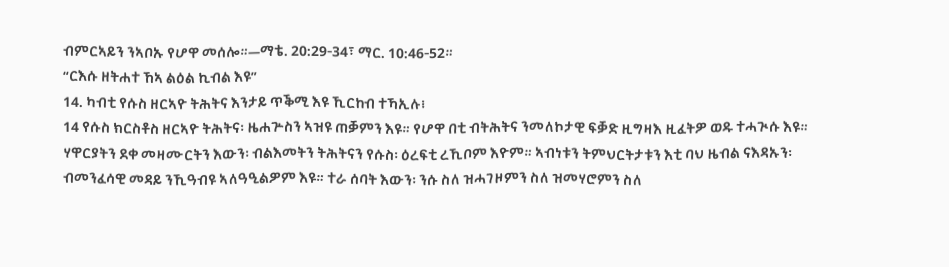ብምርኣይን ንኣቦኡ የሆዋ መሰሎ።—ማቴ. 20:29-34፣ ማር. 10:46-52።
“ርእሱ ዘትሐተ ኸኣ ልዕል ኪብል እዩ”
14. ካብቲ የሱስ ዘርኣዮ ትሕትና እንታይ ጥቕሚ እዩ ኺርከብ ተኻኢሉ፧
14 የሱስ ክርስቶስ ዘርኣዮ ትሕትና፡ ዜሐጕስን ኣዝዩ ጠቓምን እዩ። የሆዋ በቲ ብትሕትና ንመለኮታዊ ፍቓድ ዚግዛእ ዚፈትዎ ወዱ ተሓጒሱ እዩ። ሃዋርያትን ደቀ መዛሙርትን እውን፡ ብልእመትን ትሕትናን የሱስ፡ ዕረፍቲ ረኺቦም እዮም። ኣብነቱን ትምህርትታቱን እቲ ባህ ዜብል ናእዳኡን፡ ብመንፈሳዊ መዳይ ንኺዓብዩ ኣለዓዒልዎም እዩ። ተራ ሰባት እውን፡ ንሱ ስለ ዝሓገዞምን ስለ ዝመሃሮምን ስለ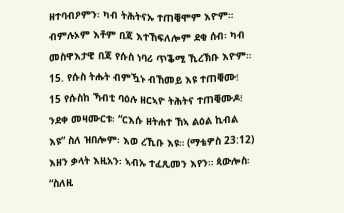ዘተባብዖምን፡ ካብ ትሕትናኡ ተጠቒሞም እዮም። ብምሉኦም እቶም በጃ እተኸፍለሎም ደቂ ሰብ፡ ካብ መስዋእታዊ በጃ የሱስ ነባሪ ጥቕሚ ኺረኽቡ እዮም።
15. የሱስ ትሑት ብምዃኑ ብኸመይ እዩ ተጠቒሙ፧
15 የሱስከ ኻብቲ ባዕሉ ዘርኣዮ ትሕትና ተጠቒሙዶ፧ ንደቀ መዛሙርቱ፡ “ርእሱ ዘትሐተ ኸኣ ልዕል ኪብል እዩ” ስለ ዝበሎም፡ እወ ረኺቡ እዩ። (ማቴዎስ 23:12) እዘን ቃላት እዚአን፡ ኣብኡ ተፈጺመን እየን። ጳውሎስ፡ “ስለዚ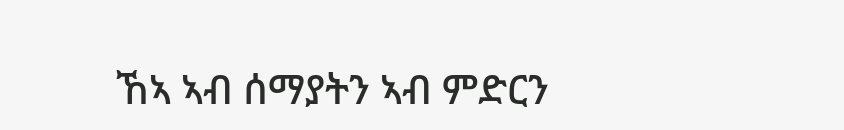ኸኣ ኣብ ሰማያትን ኣብ ምድርን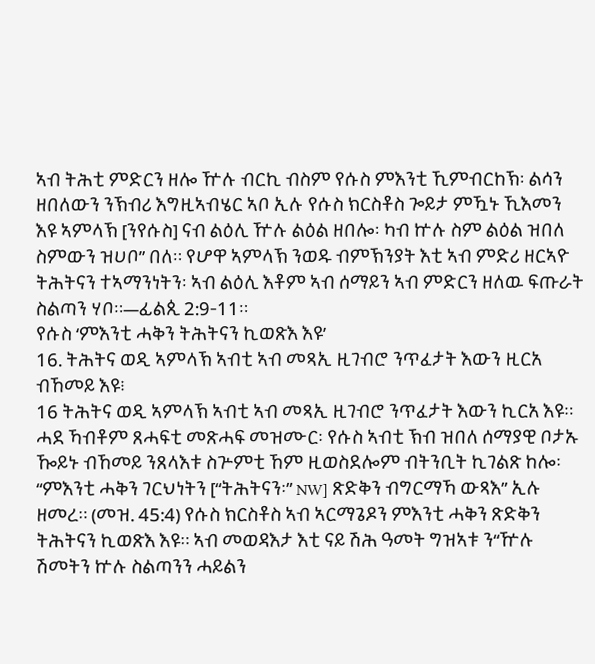ኣብ ትሕቲ ምድርን ዘሎ ዅሉ ብርኪ ብስም የሱስ ምእንቲ ኺምብርከኽ፡ ልሳን ዘበለውን ንኽብሪ እግዚኣብሄር ኣቦ ኢሉ የሱስ ክርስቶስ ጐይታ ምዃኑ ኺእመን እዩ ኣምላኽ [ንየሱስ] ናብ ልዕሊ ዅሉ ልዕል ዘበሎ፡ ካብ ኵሉ ስም ልዕል ዝበለ ስምውን ዝሀቦ” በለ። የሆዋ ኣምላኽ ንወዱ ብምኽንያት እቲ ኣብ ምድሪ ዘርኣዮ ትሕትናን ተኣማንነትን፡ ኣብ ልዕሊ እቶም ኣብ ሰማይን ኣብ ምድርን ዘለዉ ፍጡራት ስልጣን ሃቦ።—ፊልጲ 2:9-11።
የሱስ ‘ምእንቲ ሓቅን ትሕትናን ኪወጽእ እዩ’
16. ትሕትና ወዲ ኣምላኽ ኣብቲ ኣብ መጻኢ ዚገብሮ ንጥፈታት እውን ዚርአ ብኸመይ እዩ፧
16 ትሕትና ወዲ ኣምላኽ ኣብቲ ኣብ መጻኢ ዚገብሮ ንጥፈታት እውን ኪርአ እዩ። ሓደ ኻብቶም ጸሓፍቲ መጽሓፍ መዝሙር፡ የሱስ ኣብቲ ኽብ ዝበለ ሰማያዊ ቦታኡ ዀይኑ ብኸመይ ንጸላእቱ ስጕምቲ ኸም ዚወስደሎም ብትንቢት ኪገልጽ ከሎ፡ “ምእንቲ ሓቅን ገርህነትን [“ትሕትናን፡” NW] ጽድቅን ብግርማኻ ውጻእ” ኢሉ ዘመረ። (መዝ. 45:4) የሱስ ክርስቶስ ኣብ ኣርማጌዶን ምእንቲ ሓቅን ጽድቅን ትሕትናን ኪወጽእ እዩ። ኣብ መወዳእታ እቲ ናይ ሽሕ ዓመት ግዝኣቱ ን“ዅሉ ሽመትን ኵሉ ስልጣንን ሓይልን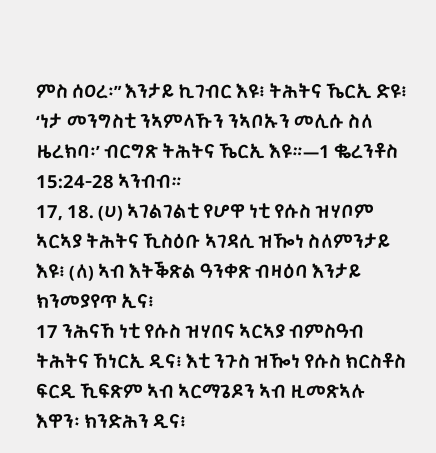ምስ ሰዐረ፡” እንታይ ኪገብር እዩ፧ ትሕትና ኼርኢ ድዩ፧ ‘ነታ መንግስቲ ንኣምላኹን ንኣቦኡን መሊሱ ስለ ዜረክባ፡’ ብርግጽ ትሕትና ኼርኢ እዩ።—1 ቈረንቶስ 15:24-28 ኣንብብ።
17, 18. (ሀ) ኣገልገልቲ የሆዋ ነቲ የሱስ ዝሃቦም ኣርኣያ ትሕትና ኺስዕቡ ኣገዳሲ ዝዀነ ስለምንታይ እዩ፧ (ለ) ኣብ እትቕጽል ዓንቀጽ ብዛዕባ እንታይ ክንመያየጥ ኢና፧
17 ንሕናኸ ነቲ የሱስ ዝሃበና ኣርኣያ ብምስዓብ ትሕትና ኸነርኢ ዲና፧ እቲ ንጉስ ዝዀነ የሱስ ክርስቶስ ፍርዲ ኺፍጽም ኣብ ኣርማጌዶን ኣብ ዚመጽኣሉ እዋን፡ ክንድሕን ዲና፧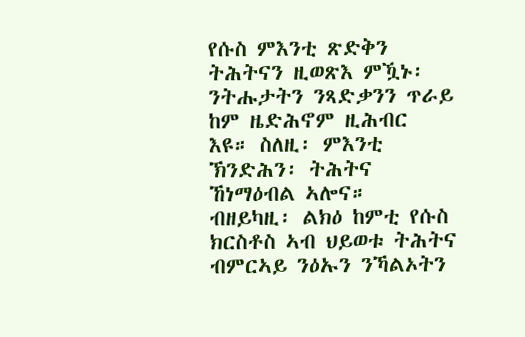የሱስ ምእንቲ ጽድቅን ትሕትናን ዚወጽእ ምዃኑ፡ ንትሑታትን ንጻድቃንን ጥራይ ከም ዜድሕኖም ዚሕብር እዩ። ስለዚ፡ ምእንቲ ኽንድሕን፡ ትሕትና ኸነማዕብል ኣሎና። ብዘይካዚ፡ ልክዕ ከምቲ የሱስ ክርስቶስ ኣብ ህይወቱ ትሕትና ብምርኣይ ንዕኡን ንኻልኦትን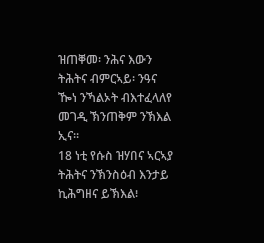ዝጠቐመ፡ ንሕና እውን ትሕትና ብምርኣይ፡ ንዓና ዀነ ንኻልኦት ብእተፈላለየ መገዲ ኽንጠቅም ንኽእል ኢና።
18 ነቲ የሱስ ዝሃበና ኣርኣያ ትሕትና ንኽንስዕብ እንታይ ኪሕግዘና ይኽእል፧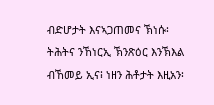ብድሆታት እናኣጋጠመና ኽነሱ፡ ትሕትና ንኸነርኢ ኽንጽዕር እንኽእል ብኸመይ ኢና፧ ነዘን ሕቶታት እዚአን፡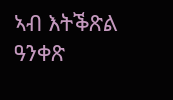ኣብ እትቕጽል ዓንቀጽ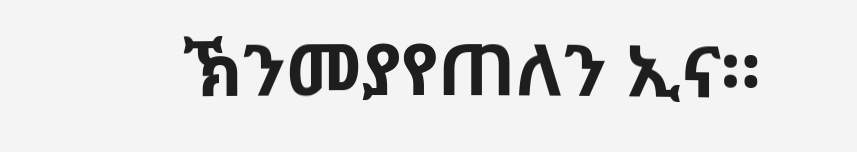ኽንመያየጠለን ኢና።